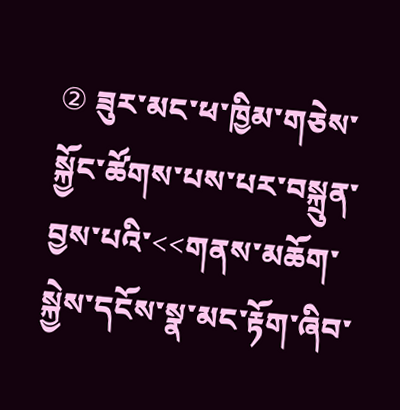② ཟུར་མང་ཕ་ཁྱིམ་གཅེས་སྐྱོང་ཚོགས་པས་པར་བསྐྲུན་བྱས་པའི་<<གནས་མཆོག་སྐྱེས་དངོས་སྣ་མང་རྟོག་ཞིབ་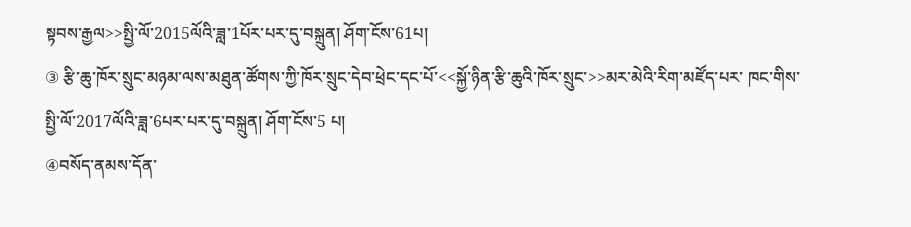སྟབས་རྒྱལ>>སྤྱི་ལོ་2015ལོའི་ཟླ་1པོར་པར་དུ་བསྐྲུན། ཤོག་ངོས་61པ།
③ རྩི་ཆུ་ཁོར་སྲུང་མཉམ་ལས་མཐུན་ཚོགས་ཀྱི་ཁོར་སྲུང་དེབ་ཕྲེང་དང་པོ་<<སྐྱོ་ཉིན་རྩི་ཆུའི་ཁོར་སྲུང་>>མར་མེའི་རིག་མཛོད་པར་ ཁང་གིས་སྤྱི་ལོ་2017ལོའི་ཟླ་6པར་པར་དུ་བསྐྲུན། ཤོག་ངོས་5 པ།
④བསོད་ནམས་དོན་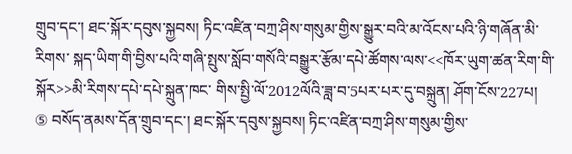གྲུབ་དང་། ཐང་སྐོར་དབུས་སྐྱབས། ཏིང་འཛིན་བཀྲ་ཤིས་གསུམ་གྱིས་སྒྱུར་བའི་མ་འོངས་པའི་ཉི་གཞོན་མི་རིགས་ སྐད་ཡིག་གི་བྱིས་པའི་གཞི་སྤུས་སློབ་གསོའི་བསྒྱུར་རྩོམ་དཔེ་ཚོགས་ལས་<<ཁོར་ཡུག་ཚན་རིག་གི་སྐོར>>མི་རིགས་དཔེ་དཔེ་སྐྲུན་ཁང་ གིས་སྤྱི་ལོ་2012ལོའི་ཟླ་བ་5པར་པར་དུ་བསྐྲུན། ཤོག་ངོས་227པ།
⑤ བསོད་ནམས་དོན་གྲུབ་དང་། ཐང་སྐོར་དབུས་སྐྱབས། ཏིང་འཛིན་བཀྲ་ཤིས་གསུམ་གྱིས་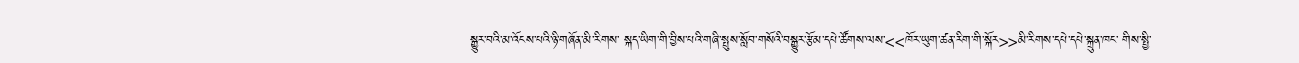སྒྱུར་བའི་མ་འོངས་པའི་ཉི་གཞོན་མི་རིགས་ སྐད་ཡིག་གི་བྱིས་པའི་གཞི་སྤུས་སློབ་གསོའི་བསྒྱུར་རྩོམ་དཔེ་ཚོགས་ལས་<<ཁོར་ཡུག་ཚན་རིག་གི་སྐོར>>མི་རིགས་དཔེ་དཔེ་སྐྲུན་ཁང་ གིས་སྤྱི་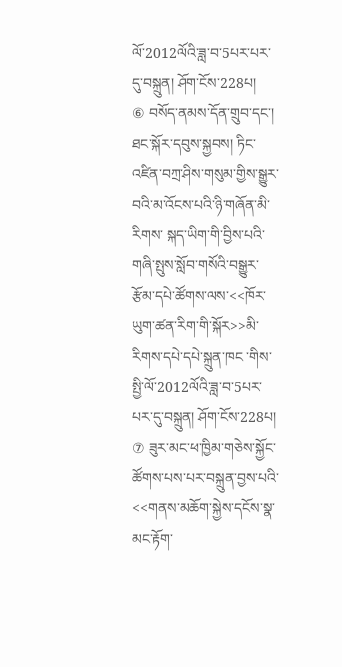ལོ་2012ལོའི་ཟླ་བ་5པར་པར་དུ་བསྐྲུན། ཤོག་ངོས་228པ།
⑥ བསོད་ནམས་དོན་གྲུབ་དང་། ཐང་སྐོར་དབུས་སྐྱབས། ཏིང་འཛིན་བཀྲ་ཤིས་གསུམ་གྱིས་སྒྱུར་བའི་མ་འོངས་པའི་ཉི་གཞོན་མི་རིགས་ སྐད་ཡིག་གི་བྱིས་པའི་གཞི་སྤུས་སློབ་གསོའི་བསྒྱུར་རྩོམ་དཔེ་ཚོགས་ལས་<<ཁོར་ཡུག་ཚན་རིག་གི་སྐོར>>མི་རིགས་དཔེ་དཔེ་སྐྲུན་ཁང ་གིས་སྤྱི་ལོ་2012ལོའི་ཟླ་བ་5པར་པར་དུ་བསྐྲུན། ཤོག་ངོས་228པ།
⑦ ཟུར་མང་ཕ་ཁྱིམ་གཅེས་སྐྱོང་ཚོགས་པས་པར་བསྐྲུན་བྱས་པའི་<<གནས་མཆོག་སྐྱེས་དངོས་སྣ་མང་རྟོག་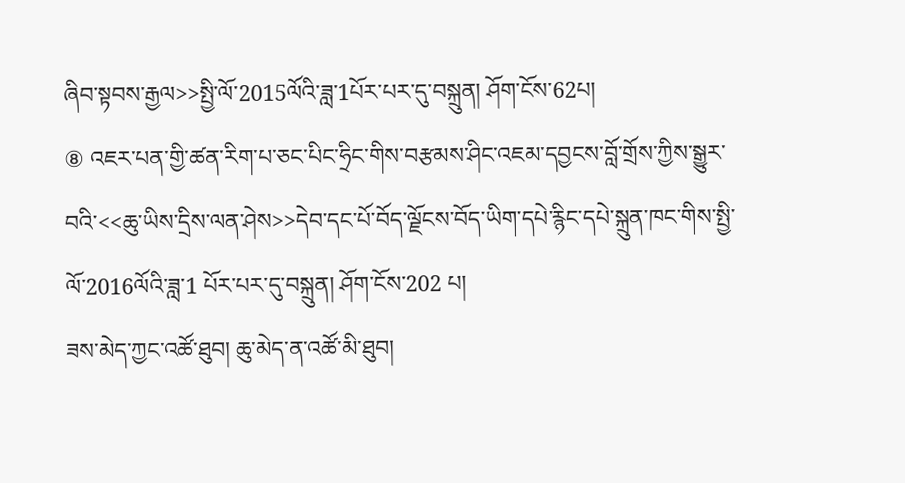ཞིབ་སྟབས་རྒྱལ>>སྤྱི་ལོ་2015ལོའི་ཟླ་1པོར་པར་དུ་བསྐྲུན། ཤོག་ངོས་62པ།
⑧ འཇར་པན་གྱི་ཚན་རིག་པ་ཅང་པིང་ཧྲིང་གིས་བརྩམས་ཤིང་འཇམ་དབྱངས་བློ་གྲོས་ཀྱིས་སྒྱུར་བའི་<<ཆུ་ཡིས་དྲིས་ལན་ཤེས>>དེབ་དང་པོ་བོད་ལྗོངས་བོད་ཡིག་དཔེ་རྙིང་དཔེ་སྐྲུན་ཁང་གིས་སྤྱི་ལོ་2016ལོའི་ཟླ་1 པོར་པར་དུ་བསྐྲུན། ཤོག་ངོས་202 པ།
ཟས་མེད་ཀྱང་འཚོ་ཐུབ། ཆུ་མེད་ན་འཚོ་མི་ཐུབ།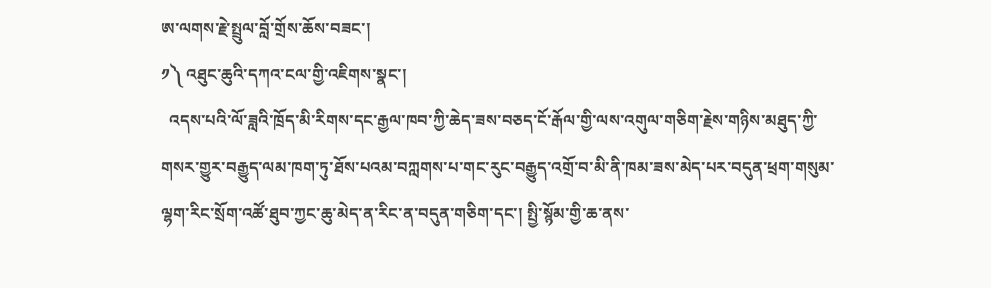ཨ་ལགས་རྗེ་སྤྲུལ་བློ་གྲོས་ཆོས་བཟང་།
༡༽ འཐུང་ཆུའི་དཀའ་ངལ་གྱི་འཇིགས་སྣང་།
  འདས་པའི་ལོ་ཟླའི་ཁྲོད་མི་རིགས་དང་རྒྱལ་ཁབ་ཀྱི་ཆེད་ཟས་བཅད་ངོ་རྒོལ་གྱི་ལས་འགུལ་གཅིག་རྗེས་གཉིས་མཐུད་ཀྱི་གསར་གྱུར་བརྒྱུད་ལམ་ཁག་ཏུ་ཐོས་པའམ་བཀླགས་པ་གང་རུང་བརྒྱུད་འགྲོ་བ་མི་ནི་ཁམ་ཟས་མེད་པར་བདུན་ཕྲག་གསུམ་ལྷག་རིང་སྲོག་འཚོ་ཐུབ་ཀྱང་ཆུ་མེད་ན་རིང་ན་བདུན་གཅིག་དང་། སྤྱི་སྙོམ་གྱི་ཆ་ནས་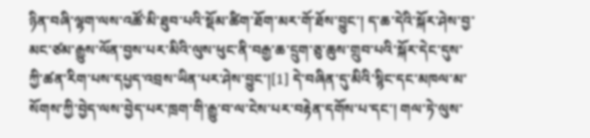ཉིན་བཞི་ལྷག་ལས་འཚོ་མི་ཐུབ་པའི་སྡོམ་ཚིག་ཐོག་མར་གོ་ཐོས་བྱུང་། ད་ཆ་དེའི་སྐོར་ཤེས་བྱ་མང་ཙམ་རྒྱུས་ལོན་བྱས་པར་མིའི་ལུས་ཕུང་ནི་བརྒྱ་ཆ་དྲུག་ཅུ་ཆུས་གྲུབ་པའི་སྐོར་དེང་དུས་ཀྱི་ཚན་རིག་པས་དཔྱད་འབྲས་ཡིན་པར་ཤེས་བྱུང་།[1] དེ་བཞིན་དུ་མིའི་སྙིང་དང་མཁལ་མ་སོགས་ཀྱི་བྱེད་ལས་བྱེད་པར་ཁྲག་གི་རྒྱུ་བ་ལ་ངེས་པར་བརྟེན་དགོས་པ་དང་། གལ་ཏེ་ལུས་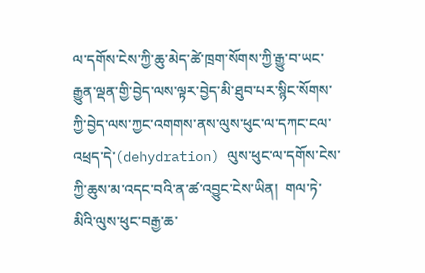ལ་དགོས་ངེས་ཀྱི་ཆུ་མེད་ཚེ་ཁྲག་སོགས་ཀྱི་རྒྱུ་བ་ཡང་རྒྱུན་ལྡན་གྱི་བྱེད་ལས་ལྟར་བྱེད་མི་ཐུབ་པར་སྙིང་སོགས་ཀྱི་བྱེད་ལས་ཀྱང་འགགས་ནས་ལུས་ཕུང་ལ་དཀང་ངལ་འཕྲད་དེ་(dehydration) ལུས་ཕུང་ལ་དགོས་ངེས་ཀྱི་ཆུས་མ་འདང་བའི་ན་ཚ་འབྱུང་ངེས་ཡིན།  གལ་ཏེ་མིའི་ལུས་ཕུང་བརྒྱ་ཆ་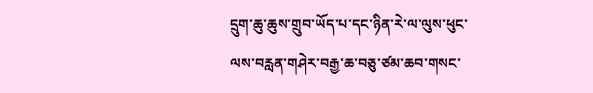དྲུག་ཆུ་ཆུས་གྲུབ་ཡོད་པ་དང་ཉིན་རེ་ལ་ལུས་ཕུང་ལས་བརླན་གཤེར་བརྒྱ་ཆ་བཅུ་ཙམ་ཆབ་གསང་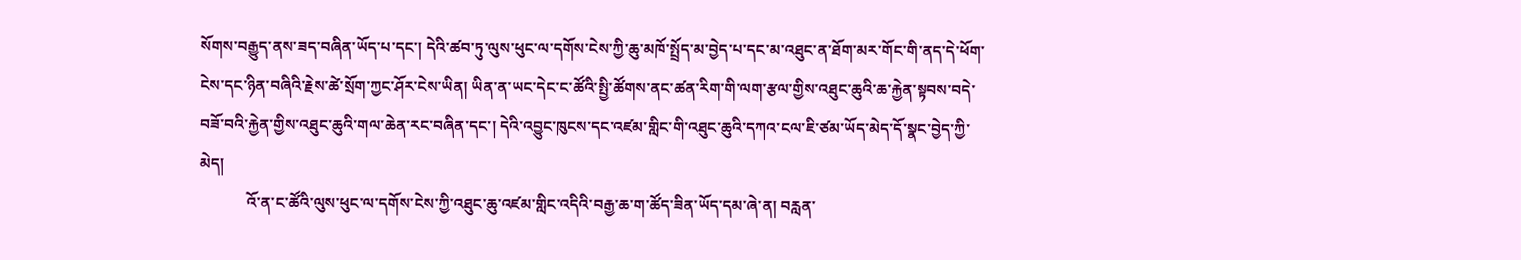སོགས་བརྒྱུད་ནས་ཟད་བཞིན་ཡོད་པ་དང་། དེའི་ཚབ་ཏུ་ལུས་ཕུང་ལ་དགོས་ངེས་ཀྱི་ཆུ་མཁོ་སྤྲོད་མ་བྱེད་པ་དང་མ་འཐུང་ན་ཐོག་མར་གོང་གི་ནད་དེ་ཕོག་ངེས་དང་ཉིན་བཞིའི་རྗེས་ཚེ་སྲོག་ཀྱང་ཤོར་ངེས་ཡིན། ཡིན་ན་ཡང་དེང་ང་ཚོའི་སྤྱི་ཚོགས་ནང་ཚན་རིག་གི་ལག་རྩལ་གྱིས་འཐུང་ཆུའི་ཆ་རྐྱེན་སྟབས་བདེ་བཟོ་བའི་རྐྱེན་གྱིས་འཐུང་ཆུའི་གལ་ཆེན་རང་བཞིན་དང་། དེའི་འབྱུང་ཁུངས་དང་འཛམ་གླིང་གི་འཐུང་ཆུའི་དཀའ་ངལ་ཇི་ཙམ་ཡོད་མེད་དོ་སྣང་བྱེད་ཀྱི་མེད།
            འོ་ན་ང་ཚོའི་ལུས་ཕུང་ལ་དགོས་ངེས་ཀྱི་འཐུང་ཆུ་འཛམ་གླིང་འདིའི་བརྒྱ་ཆ་ག་ཚོད་ཟིན་ཡོད་དམ་ཞེ་ན། བརླན་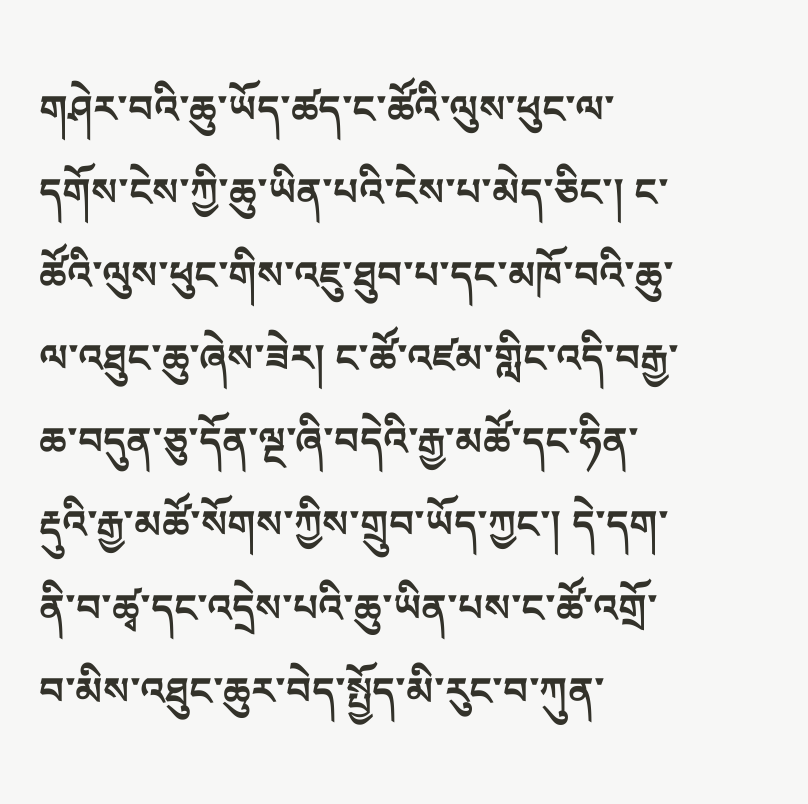གཤེར་བའི་ཆུ་ཡོད་ཚད་ང་ཚོའི་ལུས་ཕུང་ལ་དགོས་ངེས་ཀྱི་ཆུ་ཡིན་པའི་ངེས་པ་མེད་ཅིང་། ང་ཚོའི་ལུས་ཕུང་གིས་འཇུ་ཐུབ་པ་དང་མཁོ་བའི་ཆུ་ལ་འཐུང་ཆུ་ཞེས་ཟེར། ང་ཚོ་འཛམ་གླིང་འདི་བརྒྱ་ཆ་བདུན་ཅུ་དོན་ལྔ་ཞི་བདེའི་རྒྱ་མཚོ་དང་ཧིན་རྡུའི་རྒྱ་མཚོ་སོགས་ཀྱིས་གྲུབ་ཡོད་ཀྱང་། དེ་དག་ནི་བ་ཚྭ་དང་འདྲེས་པའི་ཆུ་ཡིན་པས་ང་ཚོ་འགྲོ་བ་མིས་འཐུང་ཆུར་བེད་སྤྱོད་མི་རུང་བ་ཀུན་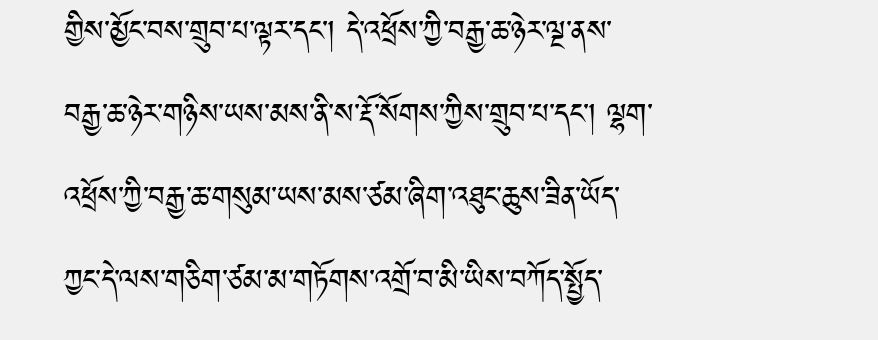གྱིས་མྱོང་བས་གྲུབ་པ་ལྟར་དང་། དེ་འཕྲོས་ཀྱི་བརྒྱ་ཆ་ཉེར་ལྔ་ནས་བརྒྱ་ཆ་ཉེར་གཉིས་ཡས་མས་ནི་ས་རྡོ་སོགས་ཀྱིས་གྲུབ་པ་དང་། ལྷག་འཕྲོས་ཀྱི་བརྒྱ་ཆ་གསུམ་ཡས་མས་ཙམ་ཞིག་འཐུང་ཆུས་ཟིན་ཡོད་ཀྱང་དེ་ལས་གཅིག་ཙམ་མ་གཏོགས་འགྲོ་བ་མི་ཡིས་བཀོད་སྤྱོད་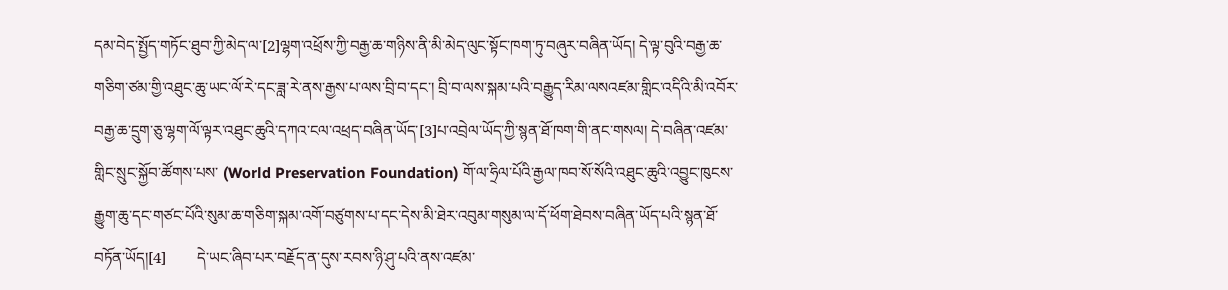དམ་བེད་སྤྱོད་གཏོང་ཐུབ་ཀྱི་མེད་ལ་[2]ལྷག་འཕྲོས་ཀྱི་བརྒྱ་ཆ་གཉིས་ནི་མི་མེད་ལུང་སྟོང་ཁག་ཏུ་བཞུར་བཞིན་ཡོད། དེ་ལྟ་བུའི་བརྒྱ་ཆ་གཅིག་ཙམ་གྱི་འཐུང་ཆུ་ཡང་ལོ་རེ་དང་ཟླ་རེ་ནས་རྒྱས་པ་ལས་བྲི་བ་དང་། བྲི་བ་ལས་སྐམ་པའི་བརྒྱུད་རིམ་ལསའཛམ་གླིང་འདིའི་མི་འབོར་བརྒྱ་ཆ་དྲུག་ཅུ་ལྷག་ལོ་ལྟར་འཐུང་ཆུའི་དཀའ་ངལ་འཕྲད་བཞིན་ཡོད་[3]པ་འབྲེལ་ཡོད་ཀྱི་སྙན་ཐོ་ཁག་གི་ནང་གསལ། དེ་བཞིན་འཛམ་གླིང་སྲུང་སྐྱོབ་ཚོགས་པས་ (World Preservation Foundation) གོ་ལ་ཧྲིལ་པོའི་རྒྱལ་ཁབ་སོ་སོའི་འཐུང་ཆུའི་འབྱུང་ཁུངས་རྒྱུག་ཆུ་དང་གཙང་པོའི་སུམ་ཆ་གཅིག་སྐམ་འགོ་བཙུགས་པ་དང་དེས་མི་ཐེར་འབུམ་གསུམ་ལ་དོ་ཕོག་ཐེབས་བཞིན་ཡོད་པའི་སྙན་ཐོ་བཏོན་ཡོད།[4]        དེ་ཡང་ཞིབ་པར་བརྗོད་ན་དུས་རབས་ཉི་ཤུ་པའི་ནས་འཛམ་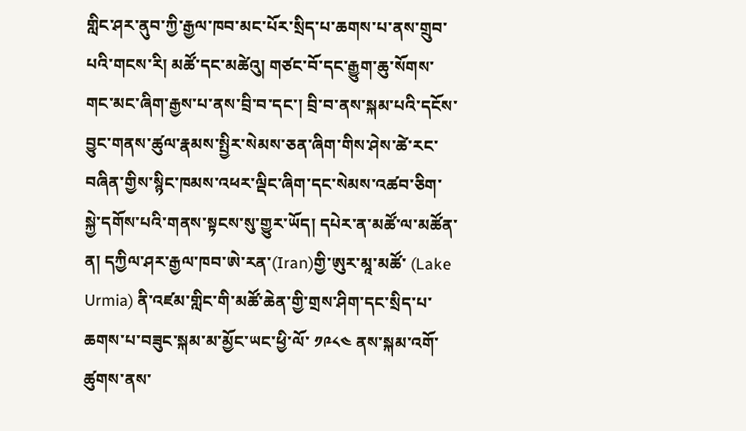གླིང་ཤར་ནུབ་ཀྱི་རྒྱལ་ཁབ་མང་པོར་སྲིད་པ་ཆགས་པ་ནས་གྲུབ་པའི་གངས་རི། མཚོ་དང་མཚེའུ། གཙང་བོ་དང་རྒྱུག་ཆུ་སོགས་གང་མང་ཞིག་རྒྱས་པ་ནས་བྲི་བ་དང་། བྲི་བ་ནས་སྐམ་པའི་དངོས་བྱུང་གནས་ཚུལ་རྣམས་སྤྱིར་སེམས་ཅན་ཞིག་གིས་ཤེས་ཚེ་རང་བཞིན་གྱིས་སྙིང་ཁམས་འཕར་ལྡིང་ཞིག་དང་སེམས་འཚབ་ཅིག་སྐྱེ་དགོས་པའི་གནས་སྟངས་སུ་གྱུར་ཡོད། དཔེར་ན་མཚོ་ལ་མཚོན་ན། དཀྱིལ་ཤར་རྒྱལ་ཁབ་ཨེ་རན་(Iran)གྱི་ཨུར་མཱ་མཚོ་ (Lake Urmia) ནི་འཛམ་གླིང་གི་མཚོ་ཆེན་གྱི་གྲས་ཤིག་དང་སྲིད་པ་ཆགས་པ་བཟུང་སྐམ་མ་མྱོང་ཡང་ཕྱི་ལོ་ ༡༩༨༤ ནས་སྐམ་འགོ་ཚུགས་ནས་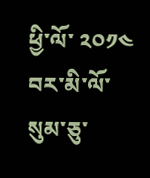ཕྱི་ལོ་ ༢༠༡༤ བར་མི་ལོ་སུམ་ཅུ་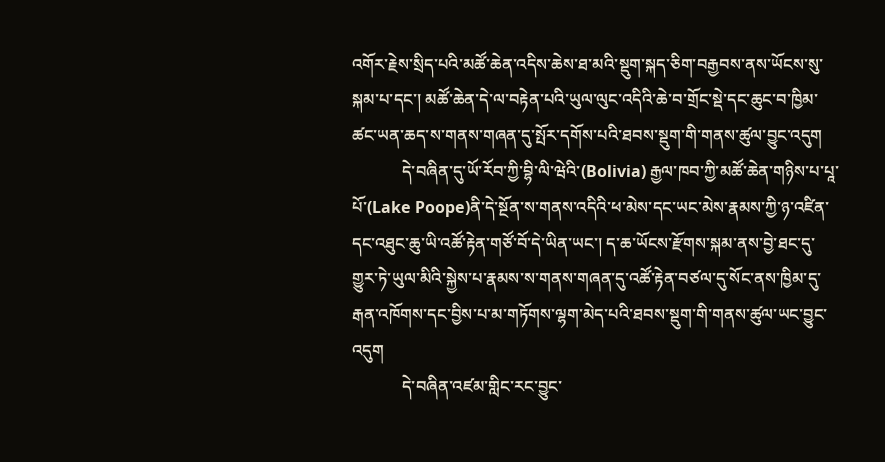འགོར་རྗེས་སྲིད་པའི་མཚོ་ཆེན་འདིས་ཆེས་ཐ་མའི་སྡུག་སྐད་ཅིག་བརྒྱབས་ནས་ཡོངས་སུ་སྐམ་པ་དང་། མཚོ་ཆེན་དེ་ལ་བརྟེན་པའི་ཡུལ་ལུང་འདིའི་ཆེ་བ་གྲོང་སྡེ་དང་ཆུང་བ་ཁྱིམ་ཚང་ཡན་ཆད་ས་གནས་གཞན་དུ་སྤོར་དགོས་པའི་ཐབས་སྡུག་གི་གནས་ཚུལ་བྱུང་འདུག
            དེ་བཞིན་དུ་ཡོ་རོབ་ཀྱི་བྷི་ལི་ཝེའི་(Bolivia) རྒྱལ་ཁབ་ཀྱི་མཚོ་ཆེན་གཉིས་པ་པཱ་པོ་(Lake Poope)ནི་དེ་སྔོན་ས་གནས་འདིའི་ཕ་མེས་དང་ཡང་མེས་རྣམས་ཀྱི་ཉ་འཛིན་དང་འཐུང་ཆུ་ཡི་འཚོ་རྟེན་གཙོ་བོ་དེ་ཡིན་ཡང་། ད་ཆ་ཡོངས་རྫོགས་སྐམ་ནས་བྱེ་ཐང་དུ་གྱུར་ཏེ་ཡུལ་མིའི་སྐྱེས་པ་རྣམས་ས་གནས་གཞན་དུ་འཚོ་རྟེན་བཙལ་དུ་སོང་ནས་ཁྱིམ་དུ་རྒན་འཁོགས་དང་བྱིས་པ་མ་གཏོགས་ལྷག་མེད་པའི་ཐབས་སྡུག་གི་གནས་ཚུལ་ཡང་བྱུང་འདུག
            དེ་བཞིན་འཛམ་གླིང་རང་བྱུང་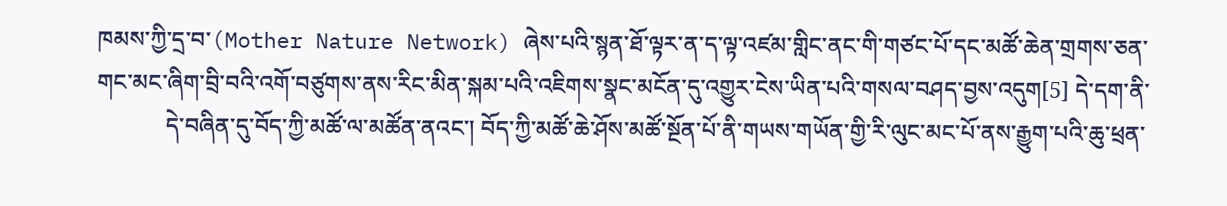ཁམས་ཀྱི་དྲ་བ་(Mother Nature Network) ཞེས་པའི་སྙན་ཐོ་ལྟར་ན་ད་ལྟ་འཛམ་གླིང་ནང་གི་གཙང་པོ་དང་མཚོ་ཆེན་གྲགས་ཅན་གང་མང་ཞིག་བྲི་བའི་འགོ་བཙུགས་ནས་རིང་མིན་སྐམ་པའི་འཇིགས་སྣང་མངོན་དུ་འགྱུར་ངེས་ཡིན་པའི་གསལ་བཤད་བྱས་འདུག[5] དེ་དག་ནི་
            དེ་བཞིན་དུ་བོད་ཀྱི་མཚོ་ལ་མཚོན་ནའང་། བོད་ཀྱི་མཚོ་ཆེ་ཤོས་མཚོ་སྔོན་པོ་ནི་གཡས་གཡོན་གྱི་རི་ལུང་མང་པོ་ནས་རྒྱུག་པའི་ཆུ་ཕྲན་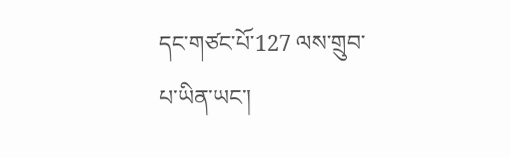དང་གཙང་པོ་127 ལས་གྲུབ་པ་ཡིན་ཡང་།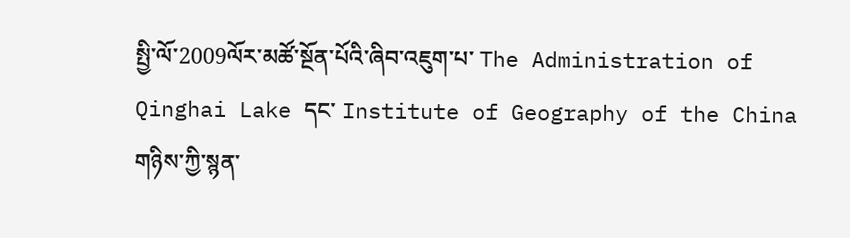སྤྱི་ལོ་2009ལོར་མཚོ་སྔོན་པོའི་ཞིབ་འཇུག་པ་ The Administration of Qinghai Lake དང་ Institute of Geography of the China གཉིས་ཀྱི་སྙན་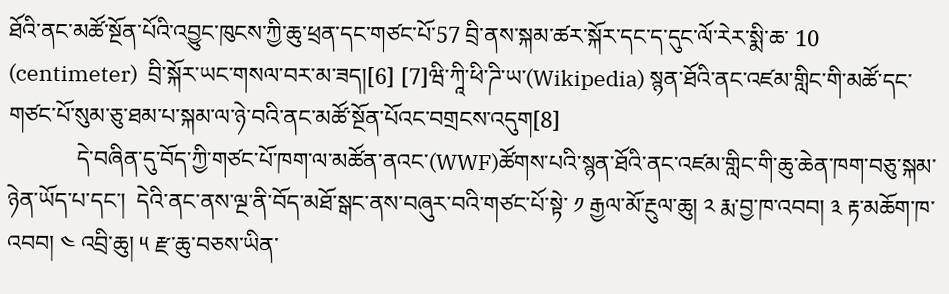ཐོའི་ནང་མཚོ་སྔོན་པོའི་འབྱུང་ཁུངས་ཀྱི་ཆུ་ཕྲན་དང་གཙང་པོ་57 བྲི་ནས་སྐམ་ཚར་སྐོར་དང་ད་དུང་ལོ་རེར་སྨི་ཆ་ 10 (centimeter)  བྲི་སྐོར་ཡང་གསལ་བར་མ་ཟད།[6] [7]ཝི་ཀཱི་ཕི་ཌི་ཡ་(Wikipedia) སྙན་ཐོའི་ནང་འཛམ་གླིང་གི་མཚོ་དང་གཙང་པོ་སུམ་ཅུ་ཐམ་པ་སྐམ་ལ་ཉེ་བའི་ནང་མཚོ་སྔོན་པོའང་བགྲངས་འདུག[8]
            དེ་བཞིན་དུ་བོད་ཀྱི་གཙང་པོ་ཁག་ལ་མཚོན་ནའང་(WWF)ཚོགས་པའི་སྙན་ཐོའི་ནང་འཛམ་གླིང་གི་ཆུ་ཆེན་ཁག་བཅུ་སྐམ་ཉེན་ཡོད་པ་དང་།  དེའི་ནང་ནས་ལྔ་ནི་བོད་མཐོ་སྒང་ནས་བཞུར་བའི་གཙང་པོ་སྟེ་ ༡ རྒྱལ་མོ་རྔུལ་ཆུ། ༢ རྨ་བྱ་ཁ་འབབ། ༣ རྟ་མཆོག་ཁ་འབབ། ༤ འབྲི་ཆུ། ༥ རྫ་ཆུ་བཅས་ཡིན་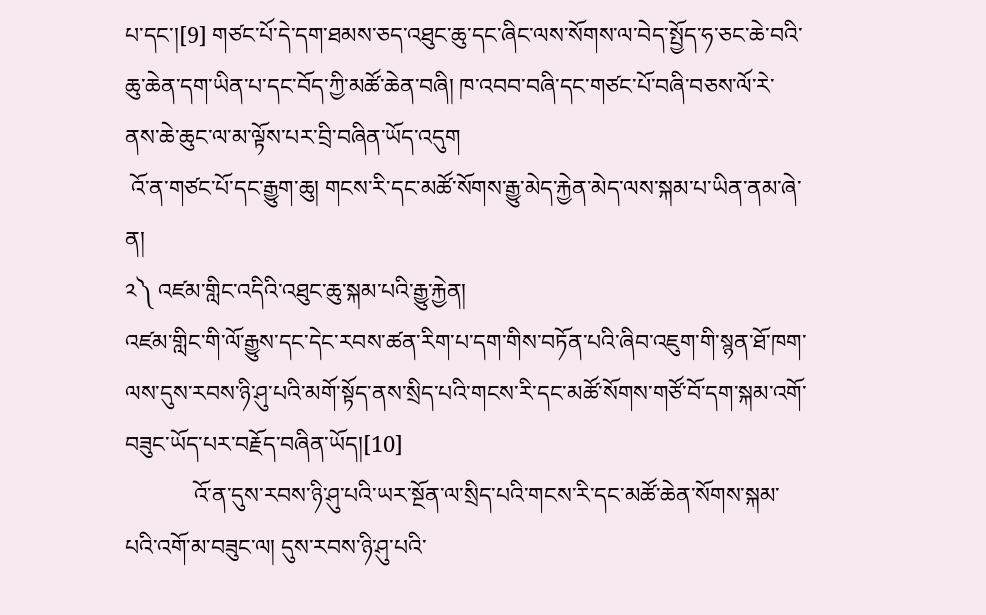པ་དང་།[9] གཙང་པོ་དེ་དག་ཐམས་ཅད་འཐུང་ཆུ་དང་ཞིང་ལས་སོགས་ལ་བེད་སྤྱོད་ཧ་ཅང་ཆེ་བའི་ཆུ་ཆེན་དག་ཡིན་པ་དང་བོད་ཀྱི་མཚོ་ཆེན་བཞི། ཁ་འབབ་བཞི་དང་གཙང་པོ་བཞི་བཅས་ལོ་རེ་ནས་ཆེ་ཆུང་ལ་མ་ལྟོས་པར་བྲི་བཞིན་ཡོད་འདུག
 འོ་ན་གཙང་པོ་དང་རྒྱུག་ཆུ། གངས་རི་དང་མཚོ་སོགས་རྒྱུ་མེད་རྐྱེན་མེད་ལས་སྐམ་པ་ཡིན་ནམ་ཞེ་ན།
༢༽ འཛམ་གླིང་འདིའི་འཐུང་ཆུ་སྐམ་པའི་རྒྱུ་རྐྱེན།
འཛམ་གླིང་གི་ལོ་རྒྱུས་དང་དེང་རབས་ཚན་རིག་པ་དག་གིས་བཏོན་པའི་ཞིབ་འཇུག་གི་སྙན་ཐོ་ཁག་ལས་དུས་རབས་ཉི་ཤུ་པའི་མགོ་སྟོད་ནས་སྲིད་པའི་གངས་རི་དང་མཚོ་སོགས་གཙོ་བོ་དག་སྐམ་འགོ་བཟུང་ཡོད་པར་བརྗོད་བཞིན་ཡོད།[10]
            འོ་ན་དུས་རབས་ཉི་ཤུ་པའི་ཡར་སྔོན་ལ་སྲིད་པའི་གངས་རི་དང་མཚོ་ཆེན་སོགས་སྐམ་པའི་འགོ་མ་བཟུང་ལ། དུས་རབས་ཉི་ཤུ་པའི་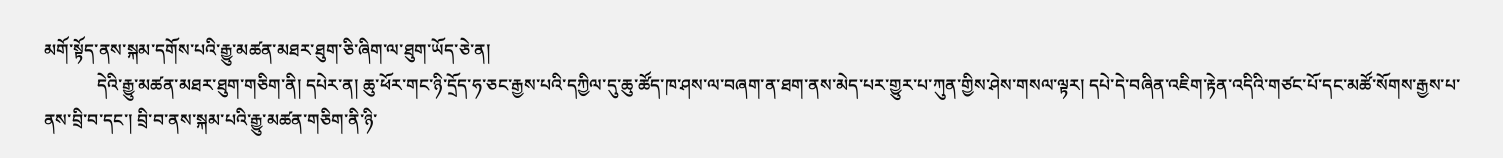མགོ་སྟོད་ནས་སྐམ་དགོས་པའི་རྒྱུ་མཚན་མཐར་ཐུག་ཅི་ཞིག་ལ་ཐུག་ཡོད་ཅེ་ན།
            དེའི་རྒྱུ་མཚན་མཐར་ཐུག་གཅིག་ནི། དཔེར་ན། ཆུ་ཕོར་གང་ཉི་དྲོད་ཧ་ཅང་རྒྱས་པའི་དཀྱིལ་དུ་ཆུ་ཚོད་ཁ་ཤས་ལ་བཞག་ན་ཐག་ནས་མེད་པར་གྱུར་པ་ཀུན་གྱིས་ཤེས་གསལ་ལྟར། དཔེ་དེ་བཞིན་འཇིག་རྟེན་འདིའི་གཙང་པོ་དང་མཚོ་སོགས་རྒྱས་པ་ནས་བྲི་བ་དང་། བྲི་བ་ནས་སྐམ་པའི་རྒྱུ་མཚན་གཅིག་ནི་ཉི་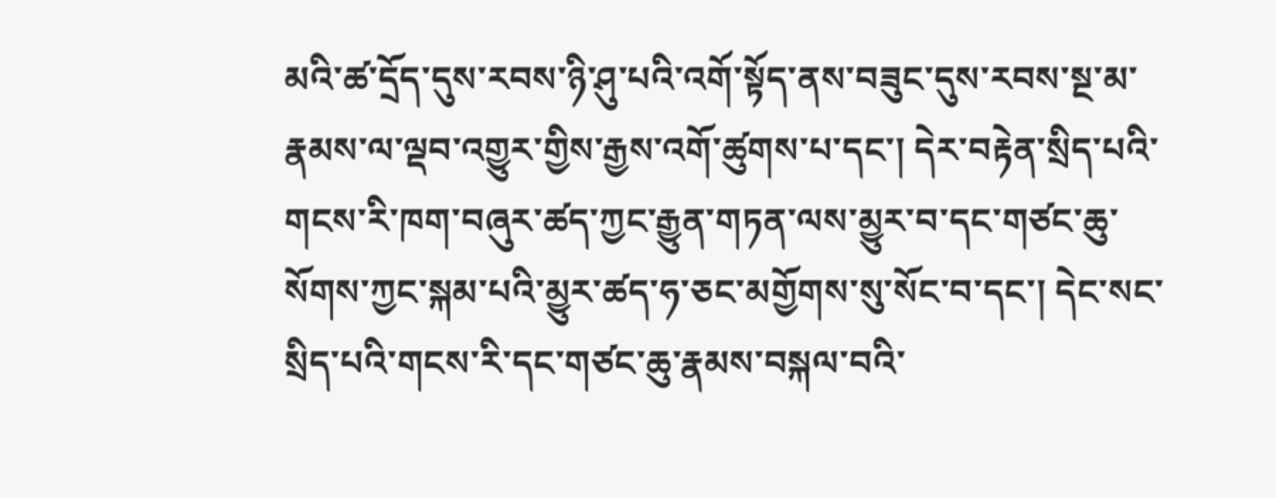མའི་ཚ་དྲོད་དུས་རབས་ཉི་ཤུ་པའི་འགོ་སྟོད་ནས་བཟུང་དུས་རབས་སྔ་མ་རྣམས་ལ་ལྡབ་འགྱུར་གྱིས་རྒྱས་འགོ་ཚུགས་པ་དང་། དེར་བརྟེན་སྲིད་པའི་གངས་རི་ཁག་བཞུར་ཚད་ཀྱང་རྒྱུན་གཏན་ལས་མྱུར་བ་དང་གཙང་ཆུ་སོགས་ཀྱང་སྐམ་པའི་མྱུར་ཚད་ཧ་ཅང་མགྱོགས་སུ་སོང་བ་དང་། དེང་སང་སྲིད་པའི་གངས་རི་དང་གཙང་ཆུ་རྣམས་བསྐལ་བའི་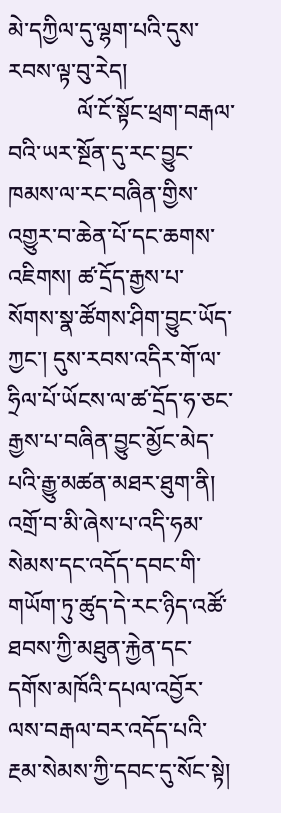མེ་དཀྱིལ་དུ་ལྷག་པའི་དུས་རབས་ལྟ་བུ་རེད།
            ལོ་ངོ་སྟོང་ཕྲག་བརྒལ་བའི་ཡར་སྔོན་དུ་རང་བྱུང་ཁམས་ལ་རང་བཞིན་གྱིས་འགྱུར་བ་ཆེན་པོ་དང་ཆགས་འཇིགས། ཚ་དྲོད་རྒྱས་པ་སོགས་སྣ་ཚོགས་ཤིག་བྱུང་ཡོད་ཀྱང་། དུས་རབས་འདིར་གོ་ལ་ཧྲིལ་པོ་ཡོངས་ལ་ཚ་དྲོད་ཧ་ཅང་རྒྱས་པ་བཞིན་བྱུང་མྱོང་མེད་པའི་རྒྱུ་མཚན་མཐར་ཐུག་ནི། འགྲོ་བ་མི་ཞེས་པ་འདི་ཧམ་སེམས་དང་འདོད་དབང་གི་གཡོག་ཏུ་ཚུད་དེ་རང་ཉིད་འཚོ་ཐབས་ཀྱི་མཐུན་རྐྱེན་དང་དགོས་མཁོའི་དཔལ་འབྱོར་ལས་བརྒལ་བར་འདོད་པའི་རྔམ་སེམས་ཀྱི་དབང་དུ་སོང་སྟེ།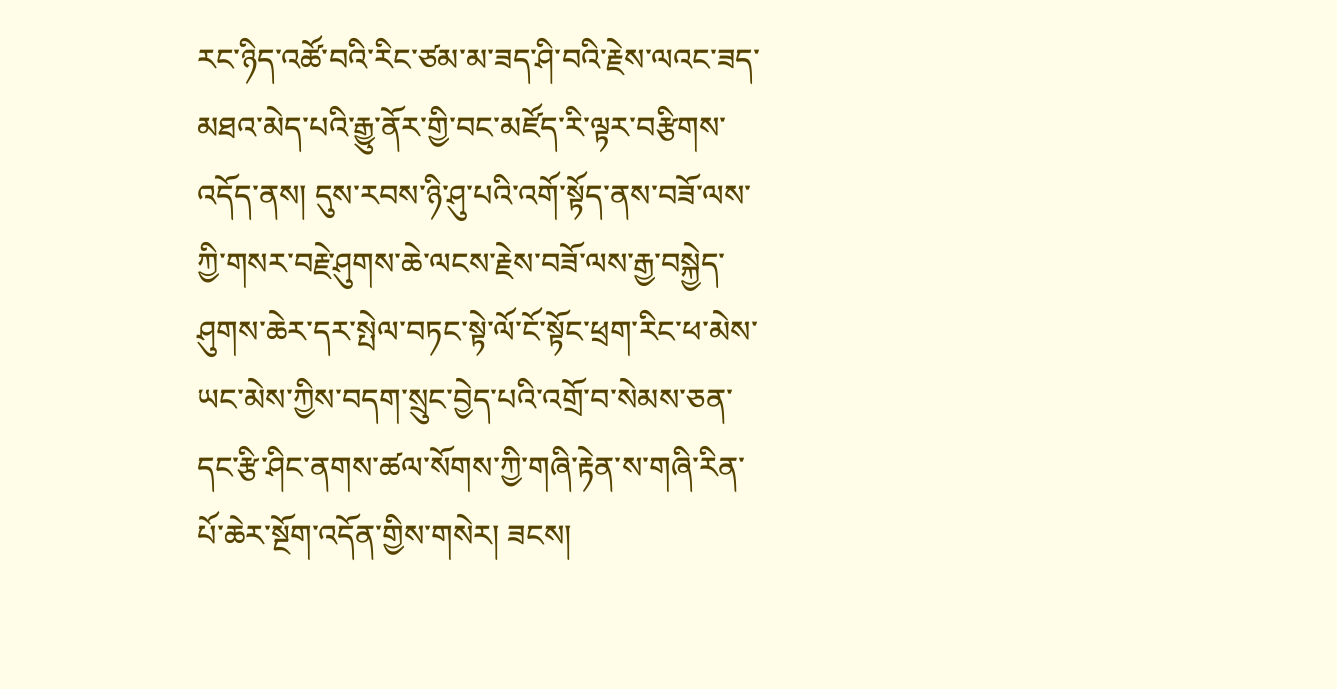རང་ཉིད་འཚོ་བའི་རིང་ཙམ་མ་ཟད་ཤི་བའི་རྗེས་ལའང་ཟད་མཐའ་མེད་པའི་རྒྱུ་ནོར་གྱི་བང་མཛོད་རི་ལྟར་བརྩིགས་འདོད་ནས། དུས་རབས་ཉི་ཤུ་པའི་འགོ་སྟོད་ནས་བཟོ་ལས་ཀྱི་གསར་བརྗེ་ཤུགས་ཆེ་ལངས་རྗེས་བཟོ་ལས་རྒྱ་བསྐྱེད་ཤུགས་ཆེར་དར་སྤེལ་བཏང་སྟེ་ལོ་ངོ་སྟོང་ཕྲག་རིང་ཕ་མེས་ཡང་མེས་ཀྱིས་བདག་སྲུང་བྱེད་པའི་འགྲོ་བ་སེམས་ཅན་དང་རྩི་ཤིང་ནགས་ཚལ་སོགས་ཀྱི་གཞི་རྟེན་ས་གཞི་རིན་པོ་ཆེར་སྔོག་འདོན་གྱིས་གསེར། ཟངས།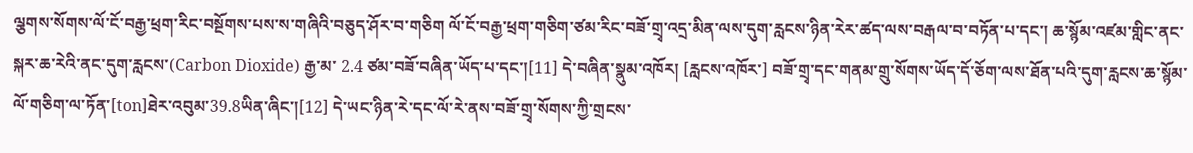ལྕགས་སོགས་ལོ་ངོ་བརྒྱ་ཕྲག་རིང་བསྔོགས་པས་ས་གཞིའི་བཅུད་ཤོར་བ་གཅིག ལོ་ངོ་བརྒྱ་ཕྲག་གཅིག་ཙམ་རིང་བཟོ་གྲྭ་འདྲ་མིན་ལས་དུག་རླངས་ཉིན་རེར་ཚད་ལས་བརྒལ་བ་བཏོན་པ་དང་། ཆ་སྙོམ་འཛམ་གླིང་ནང་སྐར་ཆ་རེའི་ནང་དུག་རླངས་(Carbon Dioxide) རྒྱ་མ་ 2.4 ཙམ་བཟོ་བཞིན་ཡོད་པ་དང་།[11] དེ་བཞིན་སྣུམ་འཁོར། [རླངས་འཁོར་] བཟོ་གྲྭ་དང་གནམ་གྲུ་སོགས་ཡོད་དོ་ཅོག་ལས་ཐོན་པའི་དུག་རླངས་ཆ་སྙོམ་ལོ་གཅིག་ལ་ཏོན་[ton]ཐེར་འབུམ་39.8ཡིན་ཞིང་།[12] དེ་ཡང་ཉིན་རེ་དང་ལོ་རེ་ནས་བཟོ་གྲྭ་སོགས་ཀྱི་གྲངས་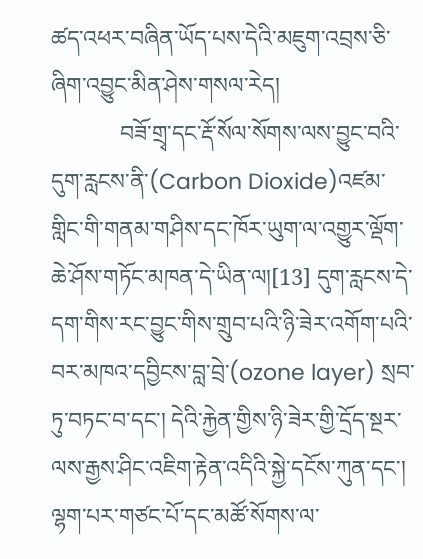ཚད་འཕར་བཞིན་ཡོད་པས་དེའི་མཇུག་འབྲས་ཅི་ཞིག་འབྱུང་མིན་ཤེས་གསལ་རེད།
            བཟོ་གྲྭ་དང་རྡོ་སོལ་སོགས་ལས་བྱུང་བའི་དུག་རླངས་ནི་(Carbon Dioxide)འཛམ་གླིང་གི་གནམ་གཤིས་དང་ཁོར་ཡུག་ལ་འགྱུར་ལྡོག་ཆེ་ཤོས་གཏོང་མཁན་དེ་ཡིན་ལ།[13] དུག་རླངས་དེ་དག་གིས་རང་བྱུང་གིས་གྲུབ་པའི་ཉི་ཟེར་འགོག་པའི་བར་མཁའ་དབྱིངས་བླ་བྲེ་(ozone layer) སྲབ་ཏུ་བཏང་བ་དང་། དེའི་རྐྱེན་གྱིས་ཉི་ཟེར་གྱི་དྲོད་སྔར་ལས་རྒྱས་ཤིང་འཇིག་རྟེན་འདིའི་སྐྱེ་དངོས་ཀུན་དང་། ལྷག་པར་གཙང་པོ་དང་མཚོ་སོགས་ལ་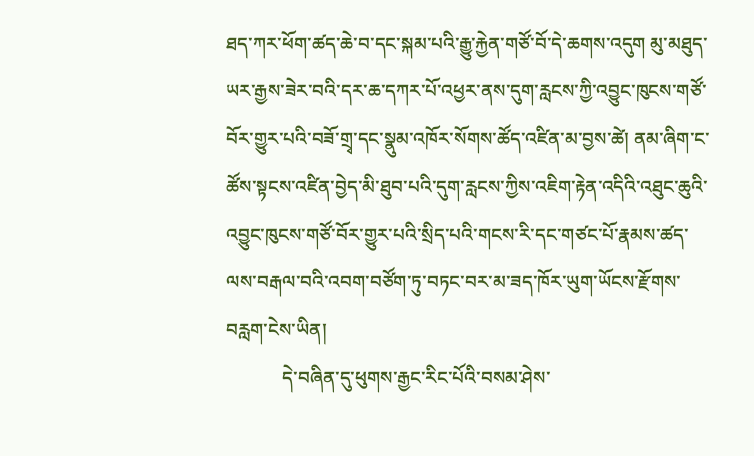ཐད་ཀར་ཕོག་ཚད་ཆེ་བ་དང་སྐམ་པའི་རྒྱུ་རྐྱེན་གཙོ་བོ་དེ་ཆགས་འདུག མུ་མཐུད་ཡར་རྒྱས་ཟེར་བའི་དར་ཆ་དཀར་པོ་འཕྱར་ནས་དུག་རླངས་ཀྱི་འབྱུང་ཁུངས་གཙོ་བོར་གྱུར་པའི་བཟོ་གྲྭ་དང་སྣུམ་འཁོར་སོགས་ཚོད་འཛིན་མ་བྱས་ཚེ། ནམ་ཞིག་ང་ཚོས་སྟངས་འཛིན་བྱེད་མི་ཐུབ་པའི་དུག་རླངས་ཀྱིས་འཇིག་རྟེན་འདིའི་འཐུང་ཆུའི་འབྱུང་ཁུངས་གཙོ་བོར་གྱུར་པའི་སྲིད་པའི་གངས་རི་དང་གཙང་པོ་རྣམས་ཚད་ལས་བརྒལ་བའི་འབག་བཙོག་ཏུ་བཏང་བར་མ་ཟད་ཁོར་ཡུག་ཡོངས་རྫོགས་བརླག་ངེས་ཡིན།
            དེ་བཞིན་དུ་ཕུགས་རྒྱང་རིང་པོའི་བསམ་ཤེས་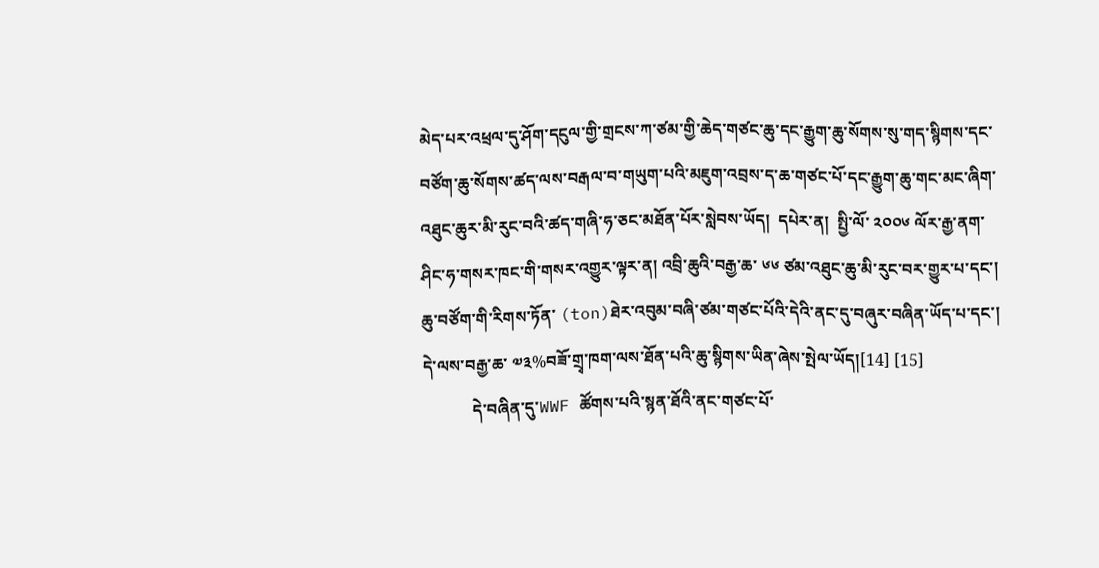མེད་པར་འཕྲལ་དུ་ཤོག་དངུལ་གྱི་གྲངས་ཀ་ཙམ་གྱི་ཆེད་གཙང་ཆུ་དང་རྒྱུག་ཆུ་སོགས་སུ་གད་སྙིགས་དང་བཙོག་ཆུ་སོགས་ཚད་ལས་བརྒལ་བ་གཡུག་པའི་མཇུག་འབྲས་ད་ཆ་གཙང་པོ་དང་རྒྱུག་ཆུ་གང་མང་ཞིག་འཐུང་ཆུར་མི་རུང་བའི་ཚད་གཞི་ཧ་ཅང་མཐོན་པོར་སླེབས་ཡོད།  དཔེར་ན།  སྤྱི་ལོ་ ༢༠༠༦ ལོར་རྒྱ་ནག་ཤིང་ཧ་གསར་ཁང་གི་གསར་འགྱུར་ལྟར་ན། འབྲི་ཆུའི་བརྒྱ་ཆ་ ༦༦ ཙམ་འཐུང་ཆུ་མི་རུང་བར་གྱུར་པ་དང་། ཆུ་བཙོག་གི་རིགས་ཏོན་ (ton)ཐེར་འབུམ་བཞི་ཙམ་གཙང་པོའི་དེའི་ནང་དུ་བཞུར་བཞིན་ཡོད་པ་དང་། དེ་ལས་བརྒྱ་ཆ་ ༧༣%བཟོ་གྲྭ་ཁག་ལས་ཐོན་པའི་ཆུ་སྙིགས་ཡིན་ཞེས་སྤེལ་ཡོད།[14] [15]
            དེ་བཞིན་དུ་WWF ཚོགས་པའི་སྙན་ཐོའི་ནང་གཙང་པོ་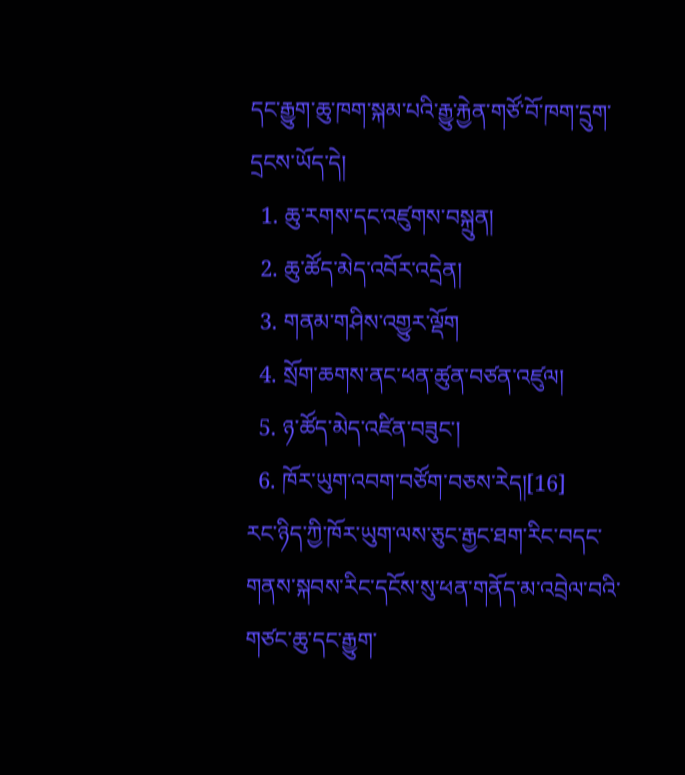དང་རྒྱུག་ཆུ་ཁག་སྐམ་པའི་རྒྱུ་རྐྱེན་གཙོ་བོ་ཁག་དྲུག་དྲངས་ཡོད་དེ།
  1. ཆུ་རགས་དང་འཛུགས་བསྐྲུན།
  2. ཆུ་ཚོད་མེད་འབོར་འདྲེན།
  3. གནམ་གཤིས་འགྱུར་ལྡོག
  4. སྲོག་ཆགས་ནང་ཕན་ཚུན་བཙན་འཛུལ།
  5. ཉ་ཚོད་མེད་འཛིན་བཟུང་།
  6. ཁོར་ཡུག་འབག་བཙོག་བཅས་རེད།[16]
རང་ཉིད་ཀྱི་ཁོར་ཡུག་ལས་ཅུང་རྒྱང་ཐག་རིང་བདང་གནས་སྐབས་རིང་དངོས་སུ་ཕན་གནོད་མ་འབྲེལ་བའི་གཙང་ཆུ་དང་རྒྱུག་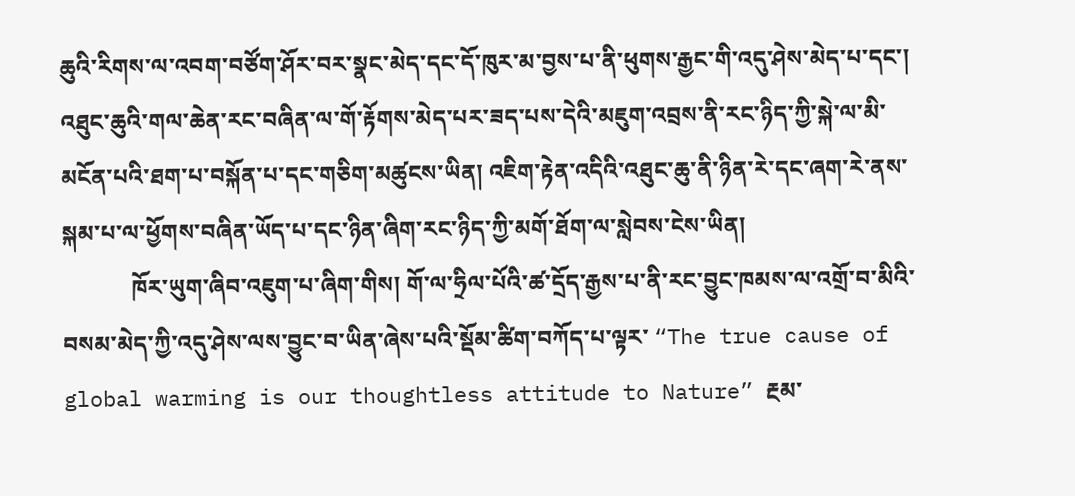ཆུའི་རིགས་ལ་འབག་བཙོག་ཤོར་བར་སྣང་མེད་དང་དོ་ཁུར་མ་བྱས་པ་ནི་ཕུགས་རྒྱང་གི་འདུ་ཤེས་མེད་པ་དང་། འཐུང་ཆུའི་གལ་ཆེན་རང་བཞིན་ལ་གོ་རྟོགས་མེད་པར་ཟད་པས་དེའི་མཇུག་འབྲས་ནི་རང་ཉིད་ཀྱི་སྐེ་ལ་མི་མངོན་པའི་ཐག་པ་བསྐོན་པ་དང་གཅིག་མཚུངས་ཡིན། འཇིག་རྟེན་འདིའི་འཐུང་ཆུ་ནི་ཉིན་རེ་དང་ཞག་རེ་ནས་སྐམ་པ་ལ་ཕྱོགས་བཞིན་ཡོད་པ་དང་ཉིན་ཞིག་རང་ཉིད་ཀྱི་མགོ་ཐོག་ལ་སླེབས་ངེས་ཡིན།
            ཁོར་ཡུག་ཞིབ་འཇུག་པ་ཞིག་གིས། གོ་ལ་ཧྲིལ་པོའི་ཚ་དྲོད་རྒྱས་པ་ནི་རང་བྱུང་ཁམས་ལ་འགྲོ་བ་མིའི་བསམ་མེད་ཀྱི་འདུ་ཤེས་ལས་བྱུང་བ་ཡིན་ཞེས་པའི་སྡོམ་ཚིག་བཀོད་པ་ལྟར་ “The true cause of global warming is our thoughtless attitude to Nature” རྔམ་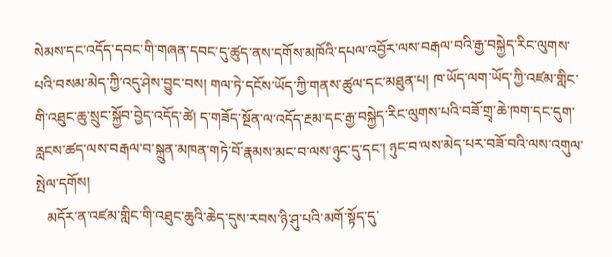སེམས་དང་འདོད་དབང་གི་གཞན་དབང་དུ་ཚུད་ནས་དགོས་མཁོའི་དཔལ་འབྱོར་ལས་བརྒལ་བའི་རྒྱ་བསྐྱེད་རིང་ལུགས་པའི་བསམ་མེད་ཀྱི་འདུ་ཤེས་བྱུང་བས། གལ་ཏེ་དངོས་ཡོད་ཀྱི་གནས་ཚུལ་དང་མཐུན་པ། ཁ་ཡོད་ལག་ཡོད་ཀྱི་འཛམ་གླིང་གི་འཐུང་ཆུ་སྲུང་སྐྱོབ་བྱེད་འདོད་ཚེ། ད་གཟོད་སྔོན་ལ་འདོད་རྔམ་དང་རྒྱ་བསྐྱེད་རིང་ལུགས་པའི་བཟོ་གྲྭ་ཆེ་ཁག་དང་དུག་རླངས་ཚད་ལས་བརྒལ་བ་སྐྲུན་མཁན་གཏེ་བོ་རྣམས་མང་བ་ལས་ཉུང་དུ་དང་། ཉུང་བ་ལས་མེད་པར་བཟོ་བའི་ལས་འགུལ་སྤེལ་དགོས།
   མདོར་ན་འཛམ་གླིང་གི་འཐུང་ཆུའི་ཆེད་དུས་རབས་ཉི་ཤུ་པའི་མགོ་སྟོད་དུ་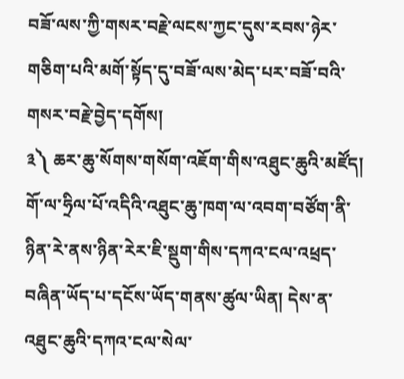བཟོ་ལས་ཀྱི་གསར་བརྗེ་ལངས་ཀྱང་དུས་རབས་ཉེར་གཅིག་པའི་མགོ་སྟོད་དུ་བཟོ་ལས་མེད་པར་བཟོ་བའི་གསར་བརྗེ་བྱེད་དགོས།
༣༽ ཆར་ཆུ་སོགས་གསོག་འཇོག་གིས་འཐུང་ཆུའི་མཛོད།
གོ་ལ་ཧྲིལ་པོ་འདིའི་འཐུང་ཆུ་ཁག་ལ་འབག་བཙོག་ནི་ཉིན་རེ་ནས་ཉིན་རེར་ཇི་སྡུག་གིས་དཀའ་ངལ་འཕྲད་བཞིན་ཡོད་པ་དངོས་ཡོད་གནས་ཚུལ་ཡིན། དེས་ན་འཐུང་ཆུའི་དཀའ་ངལ་སེལ་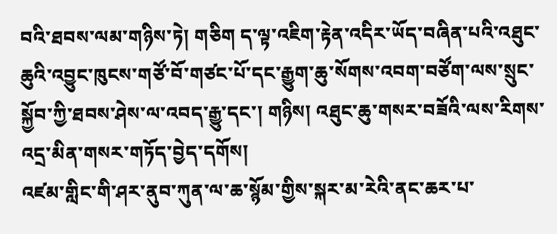བའི་ཐབས་ལམ་གཉིས་ཏེ། གཅིག ད་ལྟ་འཇིག་རྟེན་འདིར་ཡོད་བཞིན་པའི་འཐུང་ཆུའི་འབྱུང་ཁུངས་གཙོ་བོ་གཙང་པོ་དང་རྒྱུག་ཆུ་སོགས་འབག་བཙོག་ལས་སྲུང་སྐྱོབ་ཀྱི་ཐབས་ཤེས་ལ་འབད་རྒྱུ་དང་། གཉིས། འཐུང་ཆུ་གསར་བཟོའི་ལས་རིགས་འདྲ་མིན་གསར་གཏོད་བྱེད་དགོས།
འཛམ་གླིང་གི་ཤར་ནུབ་ཀུན་ལ་ཆ་སྙོམ་གྱིས་སྐར་མ་རེའི་ནང་ཆར་པ་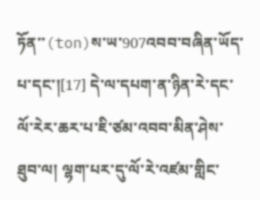ཏོན་་(ton)ས་ཡ་907འབབ་བཞིན་ཡོད་པ་དང་།[17] དེ་ལ་དཔག་ན་ཉིན་རེ་དང་ལོ་རེར་ཆར་པ་ཇི་ཙམ་འབབ་མིན་ཤེས་ཐུབ་ལ། ལྷག་པར་དུ་ལོ་རེ་འཛམ་གླིང་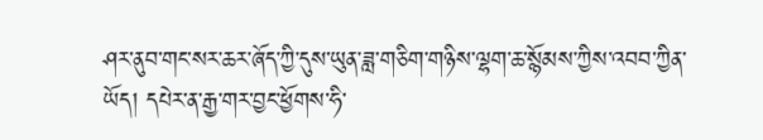ཤར་ནུབ་གང་སར་ཆར་ཞོད་ཀྱི་དུས་ཡུན་ཟླ་གཅིག་གཉིས་ལྷག་ཆ་སྙོམས་ཀྱིས་འབབ་ཀྱིན་ཡོད། དཔེར་ན་རྒྱ་གར་བྱང་ཕྱོགས་ཧི་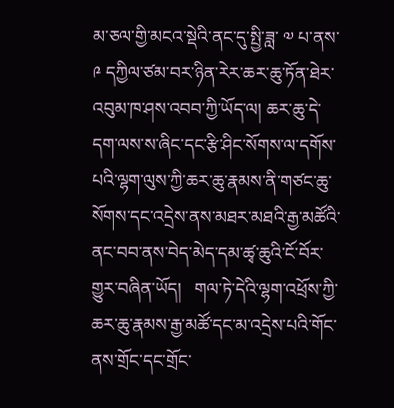མ་ཅལ་གྱི་མངའ་སྡེའི་ནང་དུ་སྤྱི་ཟླ་ ༧ པ་ནས་ ༩ དཀྱིལ་ཙམ་བར་ཉིན་རེར་ཆར་ཆུ་ཏོན་ཐེར་འབུམ་ཁ་ཤས་འབབ་ཀྱི་ཡོད་ལ། ཆར་ཆུ་དེ་དག་ལས་ས་ཞིང་དང་རྩི་ཤིང་སོགས་ལ་དགོས་པའི་ལྷག་ལུས་ཀྱི་ཆར་ཆུ་རྣམས་ནི་གཙང་ཆུ་སོགས་དང་འདྲེས་ནས་མཐར་མཐའི་རྒྱ་མཚོའི་ནང་བབ་ནས་བེད་མེད་དམ་ཚྭ་ཆུའི་ངོ་བོར་གྱུར་བཞིན་ཡོད།   གལ་ཏེ་དེའི་ལྷག་འཕྲོས་ཀྱི་ཆར་ཆུ་རྣམས་རྒྱ་མཚོ་དང་མ་འདྲེས་པའི་གོང་ནས་གྲོང་དང་གྲོང་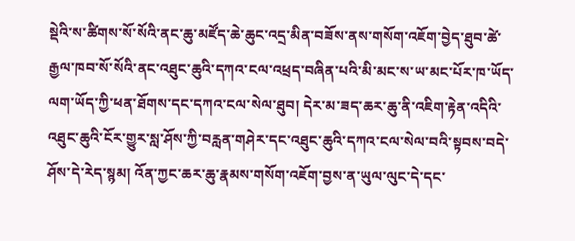སྡེའི་ས་ཚིགས་སོ་སོའི་ནང་ཆུ་མཛོད་ཆེ་ཆུང་འདྲ་མིན་བཟོས་ནས་གསོག་འཇོག་བྱེད་ཐུབ་ཚེ་རྒྱལ་ཁབ་སོ་སོའི་ནང་འཐུང་ཆུའི་དཀའ་ངལ་འཕྲད་བཞིན་པའི་མི་མང་ས་ཡ་མང་པོར་ཁ་ཡོད་ལག་ཡོད་ཀྱི་ཕན་ཐོགས་དང་དཀའ་ངལ་སེལ་ཐུབ། དེར་མ་ཟད་ཆར་ཆུ་ནི་འཇིག་རྟེན་འདིའི་འཐུང་ཆུའི་ངོར་གྱུར་སླ་ཤོས་ཀྱི་བརླན་གཤེར་དང་འཐུང་ཆུའི་དཀའ་ངལ་སེལ་བའི་སྟབས་བདེ་ཤོས་དེ་རེད་སྙམ། འོན་ཀྱང་ཆར་ཆུ་རྣམས་གསོག་འཇོག་བྱས་ན་ཡུལ་ལུང་དེ་དང་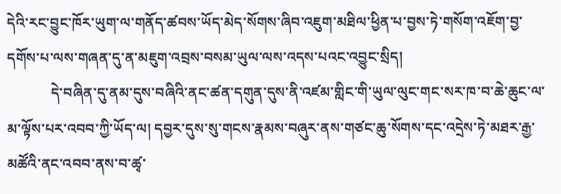དེའི་རང་བྱུང་ཁོར་ཡུག་ལ་གནོད་ཚབས་ཡོད་མེད་སོགས་ཞིབ་འཇུག་མཐིལ་ཕྱིན་པ་བྱས་ཏེ་གསོག་འཇོག་བྱ་དགོས་པ་ལས་གཞན་དུ་ན་མཇུག་འབྲས་བསམ་ཡུལ་ལས་འདས་པའང་འབྱུང་སྲིད།
            དེ་བཞིན་དུ་ནམ་དུས་བཞིའི་ནང་ཚན་དགུན་དུས་ནི་འཛམ་གླིང་གི་ཡུལ་ལུང་གང་སར་ཁ་བ་ཆེ་ཆུང་ལ་མ་ལྟོས་པར་འབབ་ཀྱི་ཡོད་ལ། དབྱར་དུས་སུ་གངས་རྣམས་བཞུར་ནས་གཙང་ཆུ་སོགས་དང་འདྲེས་ཏེ་མཐར་རྒྱ་མཚོའི་ནང་འབབ་ནས་བ་ཚྭ་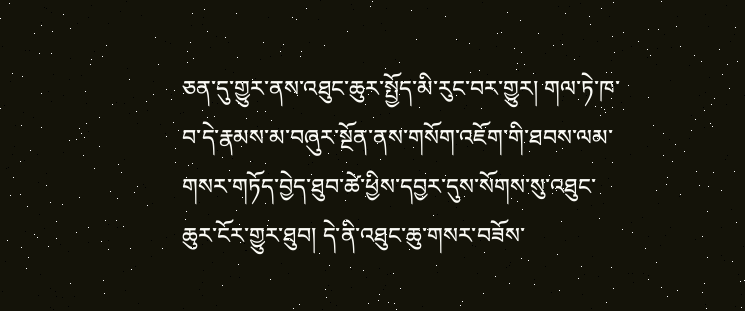ཅན་དུ་གྱུར་ནས་འཐུང་ཆུར་སྤྱོད་མི་རུང་བར་གྱུར། གལ་ཏེ་ཁ་བ་དེ་རྣམས་མ་བཞུར་སྔོན་ནས་གསོག་འཇོག་གི་ཐབས་ལམ་གསར་གཏོད་བྱེད་ཐུབ་ཚེ་ཕྱིས་དབྱར་དུས་སོགས་སུ་འཐུང་ཆུར་ངོར་གྱུར་ཐུབ། དེ་ནི་འཐུང་ཆུ་གསར་བཟོས་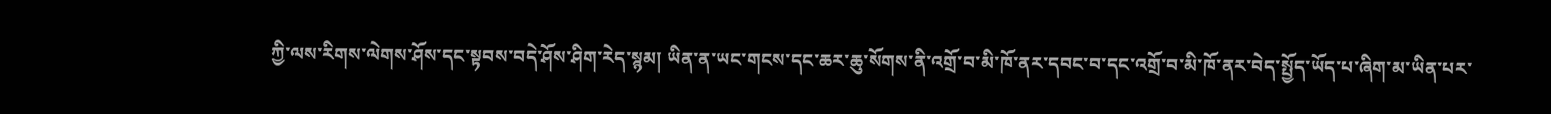ཀྱི་ལས་རིགས་ལེགས་ཤོས་དང་སྟབས་བདེ་ཤོས་ཤིག་རེད་སྙམ། ཡིན་ན་ཡང་གངས་དང་ཆར་ཆུ་སོགས་ནི་འགྲོ་བ་མི་ཁོ་ནར་དབང་བ་དང་འགྲོ་བ་མི་ཁོ་ནར་བེད་སྤྱོད་ཡོད་པ་ཞིག་མ་ཡིན་པར་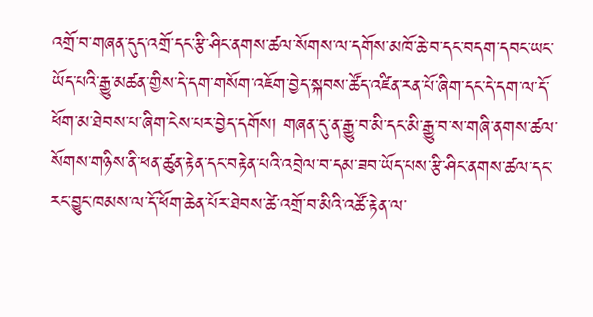འགྲོ་བ་གཞན་དུད་འགྲོ་དང་རྩི་ཤིང་ནགས་ཚལ་སོགས་ལ་དགོས་མཁོ་ཆེ་བ་དང་བདག་དབང་ཡང་ཡོད་པའི་རྒྱུ་མཚན་གྱིས་དེ་དག་གསོག་འཇོག་བྱེད་སྐབས་ཚོད་འཛིན་རན་པོ་ཞིག་དང་དེ་དག་ལ་དོ་ཕོག་མ་ཐེབས་པ་ཞིག་ངེས་པར་བྱེད་དགོས། གཞན་དུ་ན་རྒྱུ་བ་མི་དང་མི་རྒྱུ་བ་ས་གཞི་ནགས་ཚལ་སོགས་གཉིས་ནི་ཕན་ཚུན་རྟེན་དང་བརྟེན་པའི་འབྲེལ་བ་དམ་ཟབ་ཡོད་པས་རྩི་ཤིང་ནགས་ཚལ་དང་རང་བྱུང་ཁམས་ལ་དོ་ཕོག་ཆེན་པོར་ཐེབས་ཚེ་འགྲོ་བ་མིའི་འཚོ་རྟེན་ལ་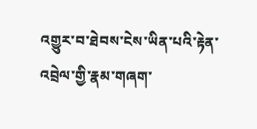འགྱུར་བ་ཐེབས་ངེས་ཡིན་པའི་རྟེན་འབྲེལ་གྱི་རྣམ་གཞག་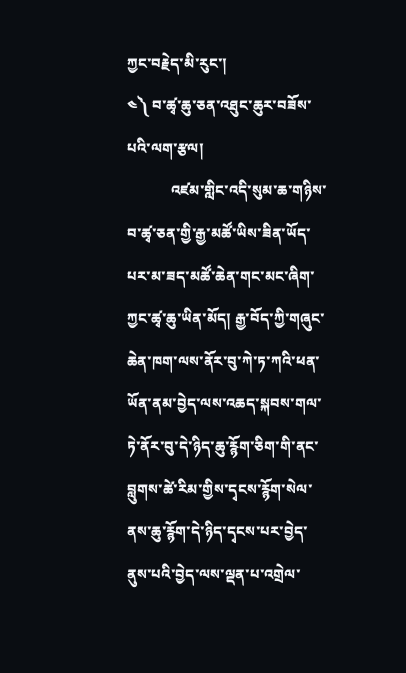ཀྱང་བརྗེད་མི་རུང་།
༤༽ བ་ཚྭ་ཆུ་ཅན་འཐུང་ཆུར་བཟོས་པའི་ལག་རྩལ།
            འཛམ་གླིང་འདི་སུམ་ཆ་གཉིས་བ་ཚྭ་ཅན་གྱི་རྒྱ་མཚོ་ཡིས་ཟིན་ཡོད་པར་མ་ཟད་མཚོ་ཆེན་གང་མང་ཞིག་ཀྱང་ཚྭ་ཆུ་ཡིན་མོད། རྒྱ་བོད་ཀྱི་གཞུང་ཆེན་ཁག་ལས་ནོར་བུ་ཀེ་ཏ་ཀའི་ཕན་ཡོན་ནམ་བྱེད་ལས་འཆད་སྐབས་གལ་ཏེ་ནོར་བུ་དེ་ཉིད་ཆུ་རྙོག་ཅིག་གི་ནང་བླུགས་ཚེ་རིམ་གྱིས་དྭངས་རྙོག་སེལ་ནས་ཆུ་རྙོག་དེ་ཉིད་དྭངས་པར་བྱེད་ནུས་པའི་བྱེད་ལས་ལྡན་པ་འགྲེལ་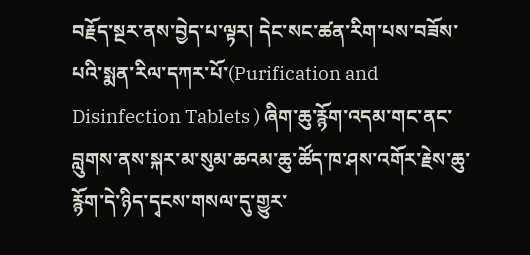བརྗོད་སྔར་ནས་བྱེད་པ་ལྟར། དེང་སང་ཚན་རིག་པས་བཟོས་པའི་སྨན་རིལ་དཀར་པོ་(Purification and Disinfection Tablets ) ཞིག་ཆུ་རྙོག་འདམ་གང་ནང་བླུགས་ནས་སྐར་མ་སུམ་ཆའམ་ཆུ་ཚོད་ཁ་ཤས་འགོར་རྗེས་ཆུ་རྙོག་དེ་ཉིད་དྭངས་གསལ་དུ་གྱུར་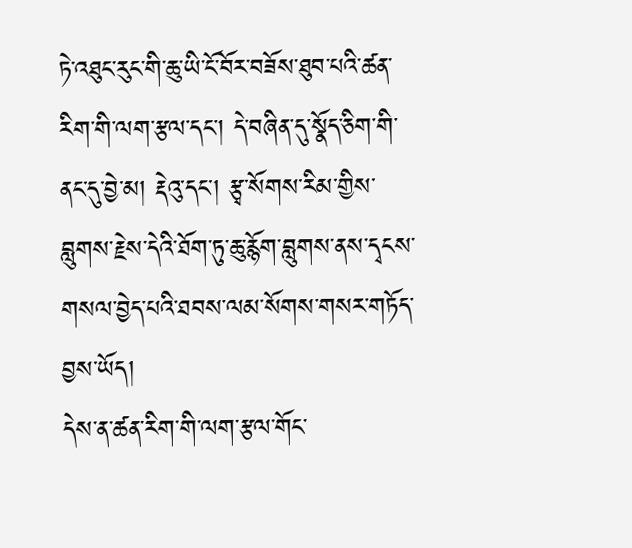ཏེ་འཐུང་རུང་གི་ཆུ་ཡི་ངོ་བོར་བཟོས་ཐུབ་པའི་ཚན་རིག་གི་ལག་རྩལ་དང་། དེ་བཞིན་དུ་སྣོད་ཅིག་གི་ནང་དུ་བྱེ་མ། རྡེའུ་དང་། རྩྭ་སོགས་རིམ་གྱིས་བླུགས་རྗེས་དེའི་ཐོག་ཏུ་ཆུ་རྙོག་བླུགས་ནས་དྭངས་གསལ་བྱེད་པའི་ཐབས་ལམ་སོགས་གསར་གཏོད་བྱས་ཡོད།
དེས་ན་ཚན་རིག་གི་ལག་རྩལ་གོང་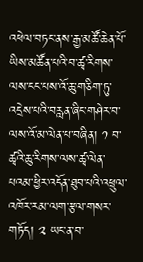འཕེལ་བཏང་ནས་རྒྱ་མཚོ་ཆེན་པོ་ཡིས་མཚོན་པའི་བ་ཚྭ་རིགས་ལས་ངང་པས་འོ་ཆུ་གཅིག་ཏུ་འདྲེས་པའི་བརླན་ཞིང་གཤེར་བ་ལས་འོ་མ་ལེན་པ་བཞིན། ༡ བ་ཚྭའི་ཆུ་རིགས་ལས་ཚྭ་ལེན་པའམ་ཕྱིར་འདོན་ཐུབ་པའི་འཕྲུལ་འཁོར་རམ་ལག་རྩལ་གསར་གཏོད། ༢ ཡང་ན་བ་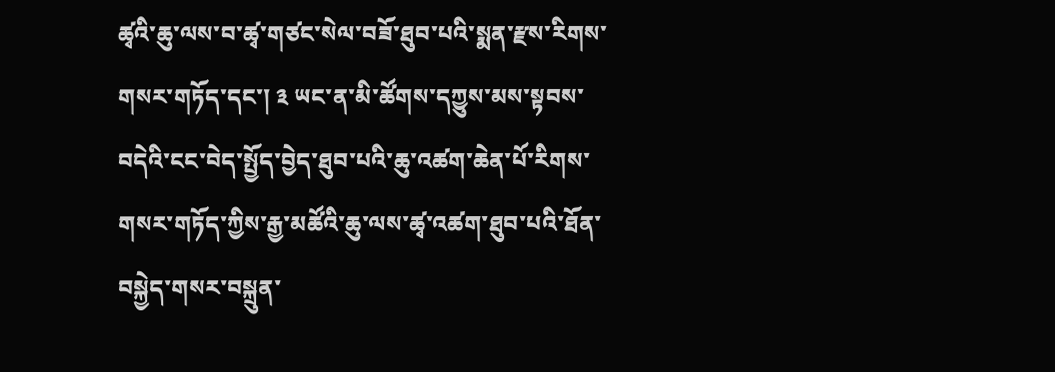ཚྭའི་ཆུ་ལས་བ་ཚྭ་གཙང་སེལ་བཟོ་ཐུབ་པའི་སྨན་རྫས་རིགས་གསར་གཏོད་དང་། ༣ ཡང་ན་མི་ཚོགས་དཀྱུས་མས་སྟབས་བདེའི་ངང་བེད་སྤྱོད་བྱེད་ཐུབ་པའི་ཆུ་འཚག་ཆེན་པོ་རིགས་གསར་གཏོད་ཀྱིས་རྒྱ་མཚོའི་ཆུ་ལས་ཚྭ་འཚག་ཐུབ་པའི་ཐོན་བསྐྱེད་གསར་བསྐྲུན་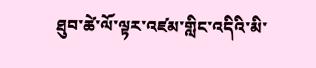ཐུབ་ཚེ་ལོ་ལྟར་འཛམ་གླིང་འདིའི་མི་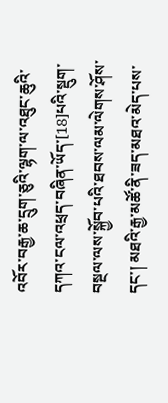འབོར་བརྒྱ་ཆ་དྲུག་ཅུའི་ལྷག་ལ་འཐུང་ཆུའི་དཀའ་ངལ་འཕྲད་བཞིན་ཡོད་[18]པའི་སྡུག་བསྔལ་ལས་སྐྱོབ་པའི་ཐབས་ལམ་ལེགས་ཤོས་དང་། མཐའི་རྒྱ་མཚོ་ནི་ཟད་མཐའ་མེད་པས་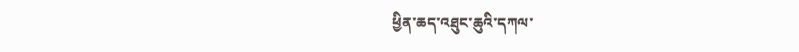ཕྱིན་ཆད་འཐུང་ཆུའི་དཀལ་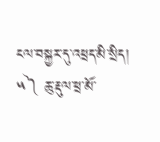ངལ་བསྐྱར་དུ་འཕྲད་མི་སྲིད།
༥༽ ཆུ་རྡུལ་ཕྲ་མོ་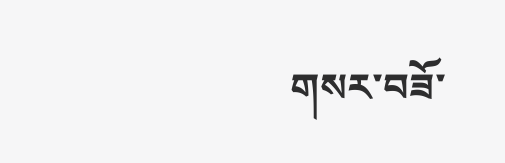གསར་བཟོ་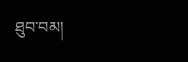ཐུབ་བམ།